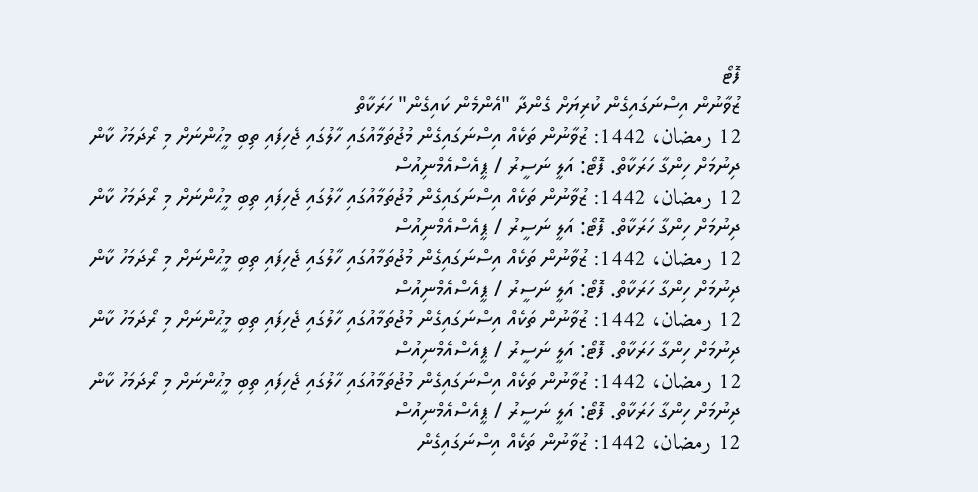ފޮޓޯ
ޒުވާނުން އިސްނަގައިގެން ކުރިޔަށް ގެންދާ "އެންމެން ކައިގެން" ހަރަކާތް
12 رمضان، 1442: ޒުވާނުން ތަކެއް އިސްނަގައިގެން މުޖުތަމާއުގައި ހާލުގައި ޖެހިފައި ތިބި މީޙުންނަށް މި ރޯދަމަހު ކާން ދިނުމަށް ހިންގާ ހަރަކާތް. ފޮޓޯ: އަލީ ނަސީރު / ޕީއެސްއެމްނިއުސް
12 رمضان، 1442: ޒުވާނުން ތަކެއް އިސްނަގައިގެން މުޖުތަމާއުގައި ހާލުގައި ޖެހިފައި ތިބި މީޙުންނަށް މި ރޯދަމަހު ކާން ދިނުމަށް ހިންގާ ހަރަކާތް. ފޮޓޯ: އަލީ ނަސީރު / ޕީއެސްއެމްނިއުސް
12 رمضان، 1442: ޒުވާނުން ތަކެއް އިސްނަގައިގެން މުޖުތަމާއުގައި ހާލުގައި ޖެހިފައި ތިބި މީޙުންނަށް މި ރޯދަމަހު ކާން ދިނުމަށް ހިންގާ ހަރަކާތް. ފޮޓޯ: އަލީ ނަސީރު / ޕީއެސްއެމްނިއުސް
12 رمضان، 1442: ޒުވާނުން ތަކެއް އިސްނަގައިގެން މުޖުތަމާއުގައި ހާލުގައި ޖެހިފައި ތިބި މީޙުންނަށް މި ރޯދަމަހު ކާން ދިނުމަށް ހިންގާ ހަރަކާތް. ފޮޓޯ: އަލީ ނަސީރު / ޕީއެސްއެމްނިއުސް
12 رمضان، 1442: ޒުވާނުން ތަކެއް އިސްނަގައިގެން މުޖުތަމާއުގައި ހާލުގައި ޖެހިފައި ތިބި މީޙުންނަށް މި ރޯދަމަހު ކާން ދިނުމަށް ހިންގާ ހަރަކާތް. ފޮޓޯ: އަލީ ނަސީރު / ޕީއެސްއެމްނިއުސް
12 رمضان، 1442: ޒުވާނުން ތަކެއް އިސްނަގައިގެން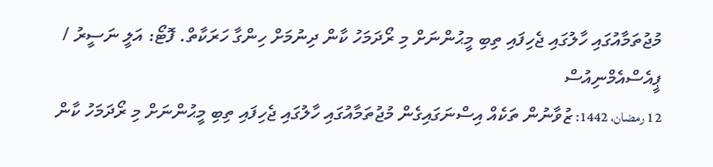މުޖުތަމާއުގައި ހާލުގައި ޖެހިފައި ތިބި މީޙުންނަށް މި ރޯދަމަހު ކާން ދިނުމަށް ހިންގާ ހަރަކާތް. ފޮޓޯ: އަލީ ނަސީރު / ޕީއެސްއެމްނިއުސް
12 رمضان، 1442: ޒުވާނުން ތަކެއް އިސްނަގައިގެން މުޖުތަމާއުގައި ހާލުގައި ޖެހިފައި ތިބި މީޙުންނަށް މި ރޯދަމަހު ކާން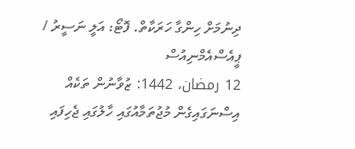ދިނުމަށް ހިންގާ ހަރަކާތް. ފޮޓޯ: އަލީ ނަސީރު / ޕީއެސްއެމްނިއުސް
12 رمضان، 1442: ޒުވާނުން ތަކެއް އިސްނަގައިގެން މުޖުތަމާއުގައި ހާލުގައި ޖެހިފައި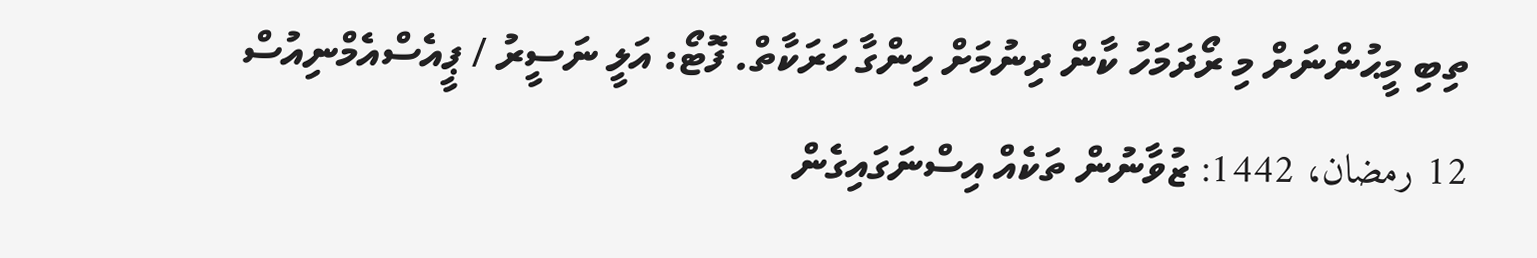ތިބި މީޙުންނަށް މި ރޯދަމަހު ކާން ދިނުމަށް ހިންގާ ހަރަކާތް. ފޮޓޯ: އަލީ ނަސީރު / ޕީއެސްއެމްނިއުސް
12 رمضان، 1442: ޒުވާނުން ތަކެއް އިސްނަގައިގެން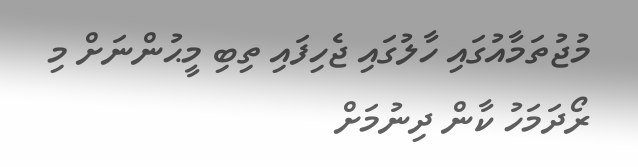މުޖުތަމާއުގައި ހާލުގައި ޖެހިފައި ތިބި މީޙުންނަށް މި ރޯދަމަހު ކާން ދިނުމަށް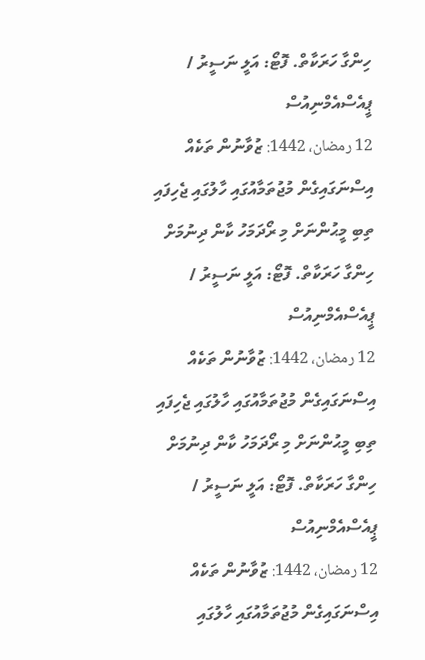ހިންގާ ހަރަކާތް. ފޮޓޯ: އަލީ ނަސީރު / ޕީއެސްއެމްނިއުސް
12 رمضان، 1442: ޒުވާނުން ތަކެއް އިސްނަގައިގެން މުޖުތަމާއުގައި ހާލުގައި ޖެހިފައި ތިބި މީޙުންނަށް މި ރޯދަމަހު ކާން ދިނުމަށް ހިންގާ ހަރަކާތް. ފޮޓޯ: އަލީ ނަސީރު / ޕީއެސްއެމްނިއުސް
12 رمضان، 1442: ޒުވާނުން ތަކެއް އިސްނަގައިގެން މުޖުތަމާއުގައި ހާލުގައި ޖެހިފައި ތިބި މީޙުންނަށް މި ރޯދަމަހު ކާން ދިނުމަށް ހިންގާ ހަރަކާތް. ފޮޓޯ: އަލީ ނަސީރު / ޕީއެސްއެމްނިއުސް
12 رمضان، 1442: ޒުވާނުން ތަކެއް އިސްނަގައިގެން މުޖުތަމާއުގައި ހާލުގައި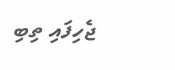ޖެހިފައި ތިބި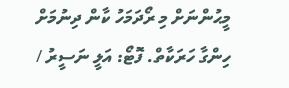މީޙުންނަށް މި ރޯދަމަހު ކާން ދިނުމަށް ހިންގާ ހަރަކާތް. ފޮޓޯ: އަލީ ނަސީރު /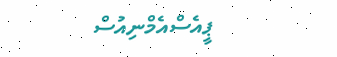ޕީއެސްއެމްނިއުސް